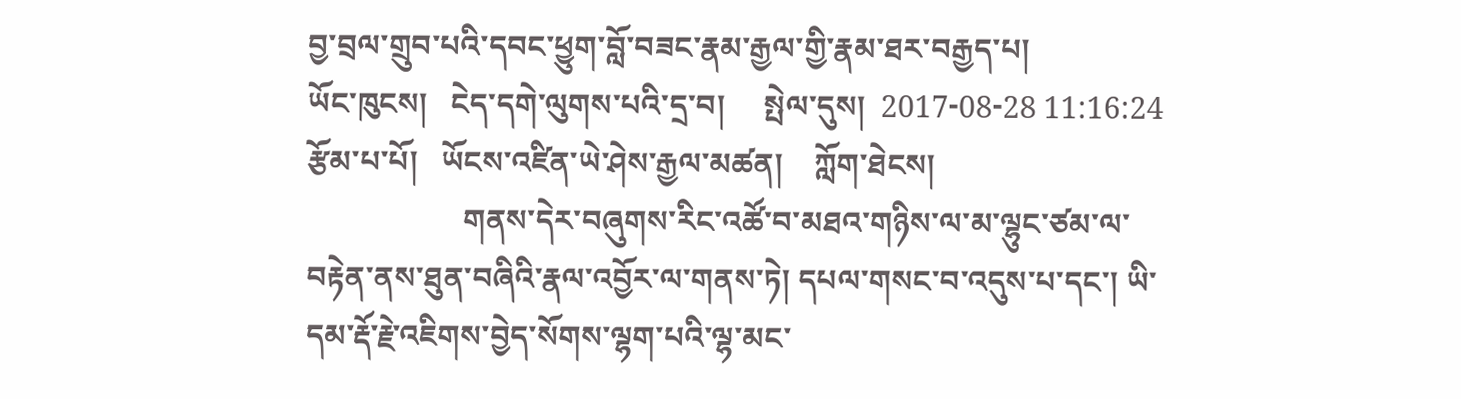བྱ་བྲལ་གྲུབ་པའི་དབང་ཕྱུག་བློ་བཟང་རྣམ་རྒྱལ་གྱི་རྣམ་ཐར་བརྒྱད་པ།
ཡོང་ཁུངས།   ངེད་དགེ་ལུགས་པའི་དྲ་བ།     སྤེལ་དུས།  2017-08-28 11:16:24     རྩོམ་པ་པོ།   ཡོངས་འཛིན་ཡེ་ཤེས་རྒྱལ་མཚན།    ཀློག་ཐེངས།
                    གནས་དེར་བཞུགས་རིང་འཚོ་བ་མཐའ་གཉིས་ལ་མ་ལྷུང་ཙམ་ལ་བརྟེན་ནས་ཐུན་བཞིའི་རྣལ་འབྱོར་ལ་གནས་ཏེ། དཔལ་གསང་བ་འདུས་པ་དང་། ཡི་དམ་རྡོ་རྗེ་འཇིགས་བྱེད་སོགས་ལྷག་པའི་ལྷ་མང་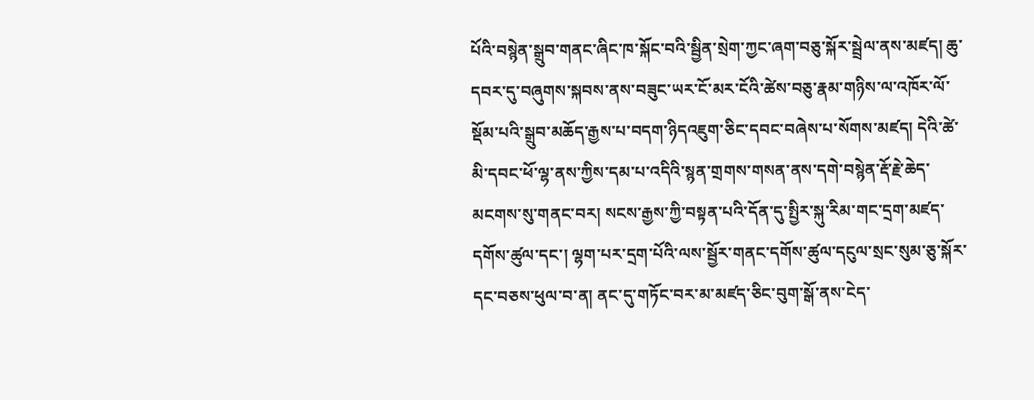པོའི་བསྙེན་སྒྲུབ་གནང་ཞིང་ཁ་སྐོང་བའི་སྦྱིན་སྲེག་ཀྱང་ཞག་བཅུ་སྐོར་སྦྲེལ་ནས་མཛད། ཆུ་དབར་དུ་བཞུགས་སྐབས་ནས་བཟུང་ཡར་ངོ་མར་ངོའི་ཚེས་བཅུ་རྣམ་གཉིས་ལ་འཁོར་ལོ་སྡོམ་པའི་སྒྲུབ་མཆོད་རྒྱས་པ་བདག་ཉིདའཇུག་ཅིང་དབང་བཞེས་པ་སོགས་མཛད། དེའི་ཚེ་མི་དབང་ཕོ་ལྷ་ནས་ཀྱིས་དམ་པ་འདིའི་སྙན་གྲགས་གསན་ནས་དགེ་བསྙེན་རྡོ་རྗེ་ཆེད་མངགས་སུ་གནང་བར། སངས་རྒྱས་ཀྱི་བསྟན་པའི་དོན་དུ་སྤྱིར་སྐུ་རིམ་གང་དྲག་མཛད་དགོས་ཚུལ་དང་། ལྷག་པར་དྲག་པོའི་ལས་སྦྱོར་གནང་དགོས་ཚུལ་དངུལ་སྲང་སུམ་ཅུ་སྐོར་དང་བཅས་ཕུལ་བ་ན། ནང་དུ་གཏོང་བར་མ་མཛད་ཅིང་བུག་སྒོ་ནས་ངེད་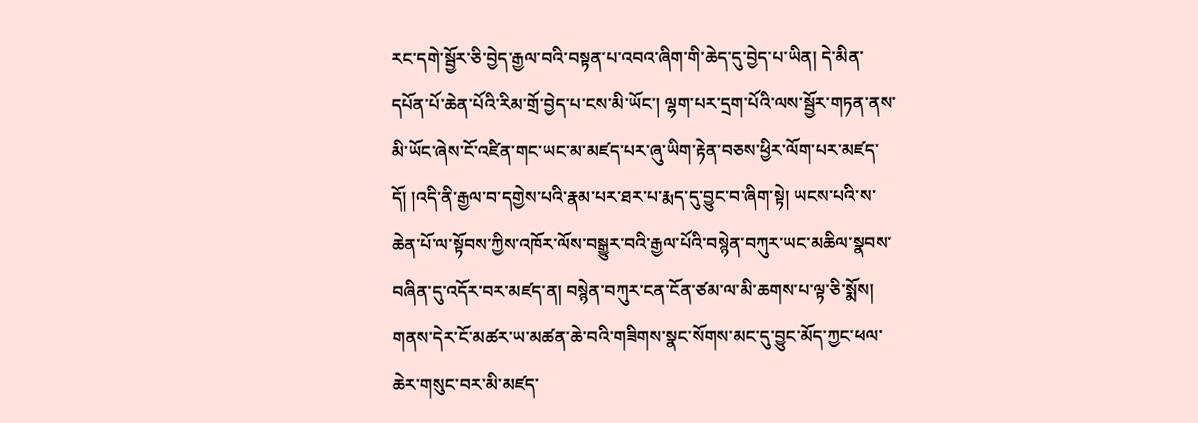རང་དགེ་སྦྱོར་ཅི་བྱེད་རྒྱལ་བའི་བསྟན་པ་འབའ་ཞིག་གི་ཆེད་དུ་བྱེད་པ་ཡིན། དེ་མིན་དཔོན་པོ་ཆེན་པོའི་རིམ་གྲོ་བྱེད་པ་ངས་མི་ཡོང་། ལྷག་པར་དྲག་པོའི་ལས་སྦྱོར་གཏན་ནས་མི་ཡོང་ཞེས་ངོ་འཛིན་གང་ཡང་མ་མཛད་པར་ཞུ་ཡིག་རྟེན་བཅས་ཕྱིར་ལོག་པར་མཛད་དོ། །འདི་ནི་རྒྱལ་བ་དགྱེས་པའི་རྣམ་པར་ཐར་པ་རྨད་དུ་བྱུང་བ་ཞིག་སྟེ། ཡངས་པའི་ས་ཆེན་པོ་ལ་སྟོབས་ཀྱིས་འཁོར་ལོས་བསྒྱུར་བའི་རྒྱལ་པོའི་བསྙེན་བཀུར་ཡང་མཆིལ་སྣབས་བཞིན་དུ་འདོར་བར་མཛད་ན། བསྙེན་བཀུར་ངན་ངོན་ཙམ་ལ་མི་ཆགས་པ་ལྟ་ཅི་སྨོས། གནས་དེར་ངོ་མཚར་ཡ་མཚན་ཆེ་བའི་གཟིགས་སྣང་སོགས་མང་དུ་བྱུང་མོད་ཀྱང་ཕལ་ཆེར་གསུང་བར་མི་མཛད་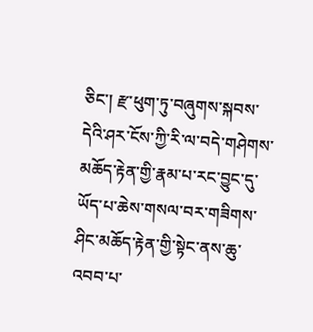ཅིང་། རྫ་ཕུག་ཏུ་བཞུགས་སྐབས་དེའི་ཤར་ངོས་ཀྱི་རི་ལ་བདེ་གཤེགས་མཆོད་རྟེན་གྱི་རྣམ་པ་རང་བྱུང་དུ་ཡོད་པ་ཆེས་གསལ་བར་གཟིགས་ཤིང་མཆོད་རྟེན་གྱི་སྟེང་ནས་ཆུ་འབབ་པ་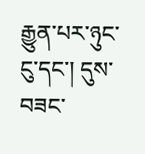རྒྱུན་པར་ཉུང་ངུ་དང་། དུས་བཟང་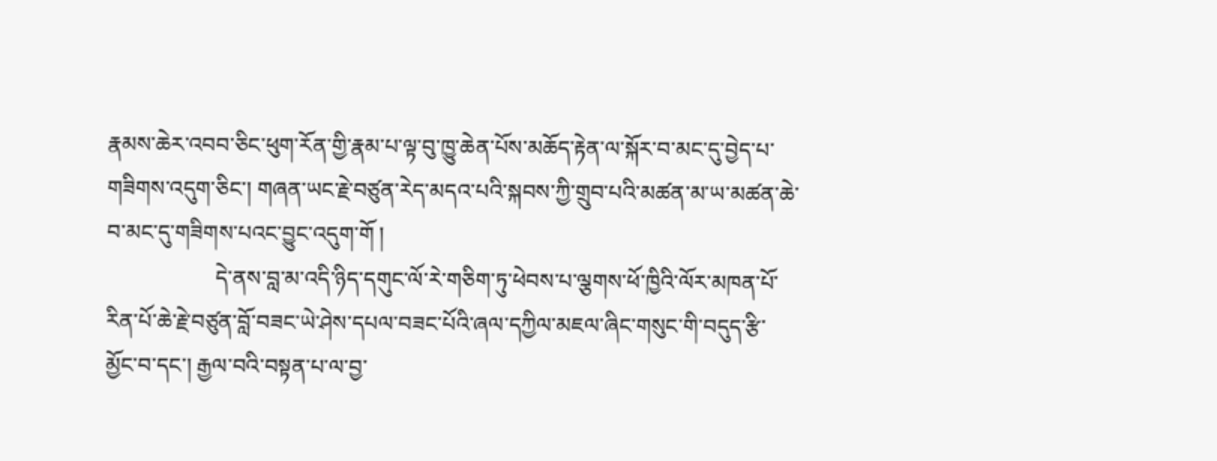རྣམས་ཆེར་འབབ་ཅིང་ཕུག་རོན་གྱི་རྣམ་པ་ལྟ་བུ་ཁྱུ་ཆེན་པོས་མཆོད་རྟེན་ལ་སྐོར་བ་མང་དུ་བྱེད་པ་གཟིགས་འདུག་ཅིང་། གཞན་ཡང་རྗེ་བཙུན་རེད་མདའ་པའི་སྐབས་ཀྱི་གྲུབ་པའི་མཚན་མ་ཡ་མཚན་ཆེ་བ་མང་དུ་གཟིགས་པའང་བྱུང་འདུག་གོ །
                    དེ་ནས་བླ་མ་འདི་ཉིད་དགུང་ལོ་རེ་གཅིག་ཏུ་ཕེབས་པ་ལྕགས་ཕོ་ཁྱིའི་ལོར་མཁན་པོ་རིན་པོ་ཆེ་རྗེ་བཙུན་བློ་བཟང་ཡེ་ཤེས་དཔལ་བཟང་པོའི་ཞལ་དཀྱིལ་མཇལ་ཞིང་གསུང་གི་བདུད་རྩི་མྱོང་བ་དང་། རྒྱལ་བའི་བསྟན་པ་ལ་བྱ་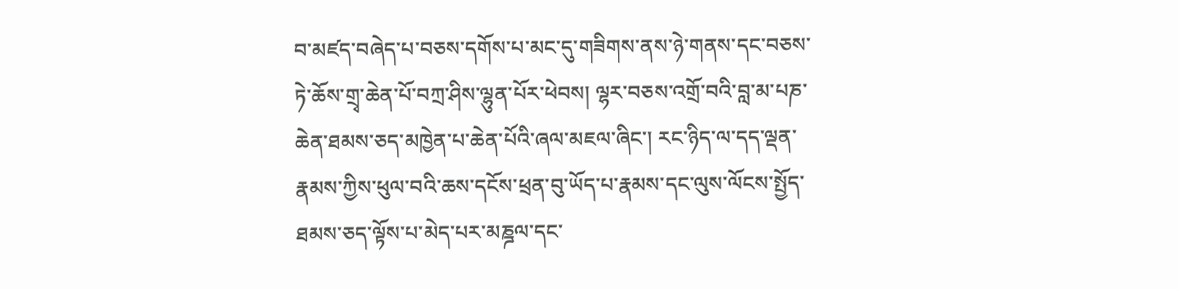བ་མཛད་བཞེད་པ་བཅས་དགོས་པ་མང་དུ་གཟིགས་ནས་ཉེ་གནས་དང་བཅས་ཏེ་ཆོས་གྲྭ་ཆེན་པོ་བཀྲ་ཤིས་ལྷུན་པོར་ཕེབས། ལྷར་བཅས་འགྲོ་བའི་བླ་མ་པཎ་ཆེན་ཐམས་ཅད་མཁྱེན་པ་ཆེན་པོའི་ཞལ་མཇལ་ཞིང་། རང་ཉིད་ལ་དད་ལྡན་རྣམས་ཀྱིས་ཕུལ་བའི་ཆས་དངོས་ཕྲན་བུ་ཡོད་པ་རྣམས་དང་ལུས་ལོངས་སྤྱོད་ཐམས་ཅད་ལྟོས་པ་མེད་པར་མཎྜལ་དང་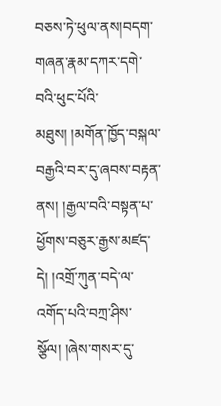བཅས་ཏེ་ཕུལ་ནས།བདག་གཞན་རྣམ་དཀར་དགེ་བའི་ཕུང་པོའི་མཐུས། །མགོན་ཁྱོད་བསྐལ་བརྒྱའི་བར་དུ་ཞབས་བརྟན་ནས། །རྒྱལ་བའི་བསྟན་པ་ཕྱོགས་བཅུར་རྒྱས་མཛད་དེ། །འགྲོ་ཀུན་བདེ་ལ་འགོད་པའི་བཀྲ་ཤིས་སྩོལ། །ཞེས་གསར་དུ་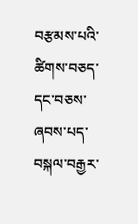བརྩམས་པའི་ཚིགས་བཅད་དང་བཅས་ཞབས་པད་བསྐལ་བརྒྱར་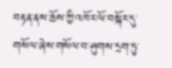བརྟན་ནས་ཆོས་ཀྱི་འཁོར་ལོ་བསྐོར་དུ་གསོལ་ཞེས་གསོལ་བ་ཤུགས་དྲག་ཏུ་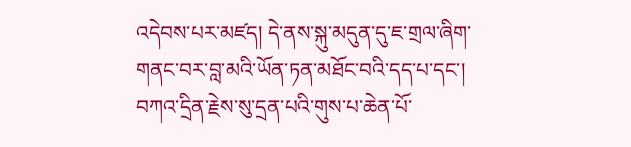འདེབས་པར་མཛད། དེ་ནས་སྐུ་མདུན་དུ་ཇ་གྲལ་ཞིག་གནང་བར་བླ་མའི་ཡོན་ཏན་མཐོང་བའི་དད་པ་དང་། བཀའ་དྲིན་རྗེས་སུ་དྲན་པའི་གུས་པ་ཆེན་པོ་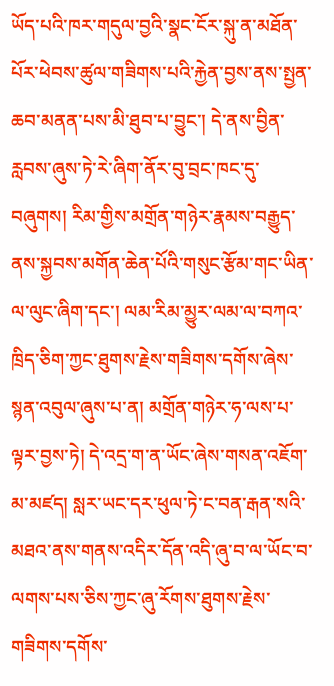ཡོད་པའི་ཁར་གདུལ་བྱའི་སྣང་ངོར་སྐུ་ན་མཐོན་པོར་ཕེབས་ཚུལ་གཟིགས་པའི་རྐྱེན་བྱས་ནས་སྤྱན་ཆབ་མནན་པས་མི་ཐུབ་པ་བྱུང་། དེ་ནས་བྱིན་རླབས་ཞུས་ཏེ་རེ་ཞིག་ནོར་བུ་བྲང་ཁང་དུ་བཞུགས། རིམ་གྱིས་མགྲོན་གཉེར་རྣམས་བརྒྱུད་ནས་སྐྱབས་མགོན་ཆེན་པོའི་གསུང་རྩོམ་གང་ཡིན་ལ་ལུང་ཞིག་དང་། ལམ་རིམ་མྱུར་ལམ་ལ་བཀའ་ཁྲིད་ཅིག་ཀྱང་ཐུགས་རྗེས་གཟིགས་དགོས་ཞེས་སྙན་འབུལ་ཞུས་པ་ན། མགྲོན་གཉེར་ཧ་ལས་པ་ལྟར་བྱས་ཏེ། དེ་འདྲ་ག་ན་ཡོང་ཞེས་གསན་འཇོག་མ་མཛད། སླར་ཡང་དར་ཕུལ་ཏེ་ང་བན་རྒན་སའི་མཐའ་ནས་གནས་འདིར་དོན་འདི་ཞུ་བ་ལ་ཡོང་བ་ལགས་པས་ཅིས་ཀྱང་ཞུ་རོགས་ཐུགས་རྗེས་གཟིགས་དགོས་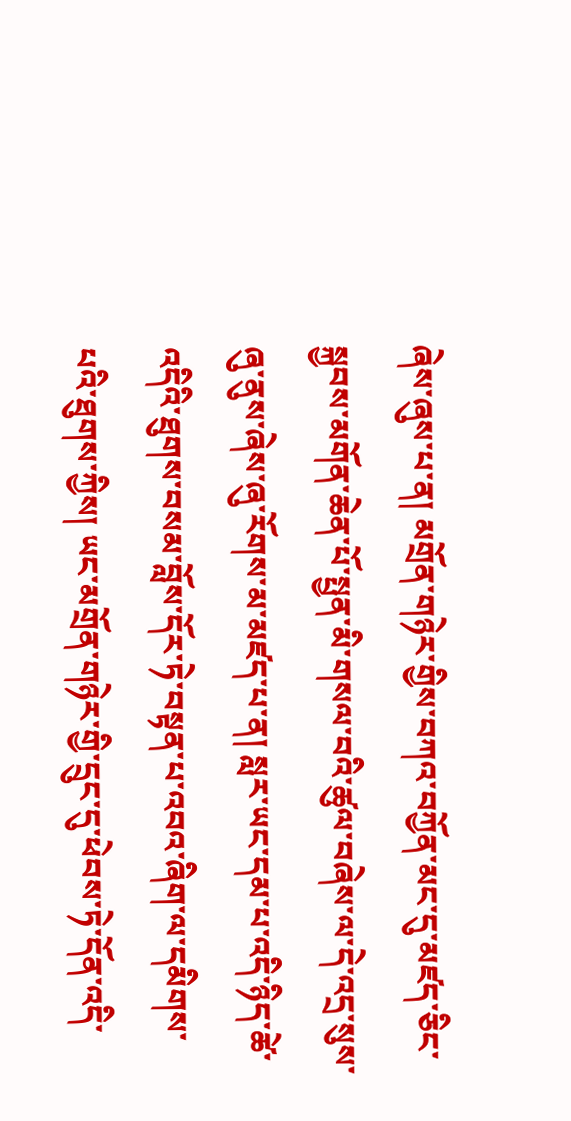ཞེས་ཞུས་པ་ན། མགྲོན་གཉེར་གྱིས་བཀའ་བཀྱོན་མང་དུ་མཛད་ཅིང་སྐྱབས་མགོན་ཆེན་པོ་སྤྱན་མི་གསལ་བའི་ཚུལ་བཞེས་ལ་དེ་འདྲ་སུས་ཞུ་ནུས་ཞེས་ཞུ་རོགས་མ་མཛད་པ་ན། སླར་ཡང་དམ་པ་འདི་ཉིད་ཚེ་འདིའི་ཐུགས་བསམ་བློས་དོར་ཏེ་བསྟན་པ་འབའ་ཞིག་ལ་དམིགས་པའི་ཐུགས་ཀྱིས། ཡང་མགྲོན་གཉེར་གྱི་དྲུང་དུ་ཕེབས་ཏེ་དོན་འདི་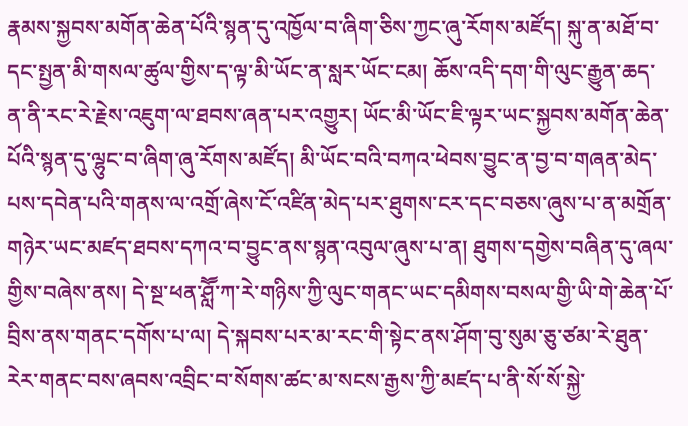རྣམས་སྐྱབས་མགོན་ཆེན་པོའི་སྙན་དུ་འཁྱོལ་བ་ཞིག་ཅིས་ཀྱང་ཞུ་རོགས་མཛོད། སྐུ་ན་མཐོ་བ་དང་སྤྱན་མི་གསལ་ཚུལ་གྱིས་ད་ལྟ་མི་ཡོང་ན་སླར་ཡོང་ངམ། ཆོས་འདི་དག་གི་ལུང་རྒྱུན་ཆད་ན་ནི་རང་རེ་རྗེས་འཇུག་ལ་ཐབས་ཞན་པར་འགྱུར། ཡོང་མི་ཡོང་ཇི་ལྟར་ཡང་སྐྱབས་མགོན་ཆེན་པོའི་སྙན་དུ་ལྷུང་བ་ཞིག་ཞུ་རོགས་མཛོད། མི་ཡོང་བའི་བཀའ་ཕེབས་བྱུང་ན་བྱ་བ་གཞན་མེད་པས་དབེན་པའི་གནས་ལ་འགྲོ་ཞེས་ངོ་འཛིན་མེད་པར་ཐུགས་ངར་དང་བཅས་ཞུས་པ་ན་མགྲོན་གཉེར་ཡང་མཛད་ཐབས་དཀའ་བ་བྱུང་ནས་སྙན་འབུལ་ཞུས་པ་ན། ཐུགས་དགྱེས་བཞིན་དུ་ཞལ་གྱིས་བཞེས་ནས། དེ་སྔ་ཕན་ཤླཽ་ཀ་རེ་གཉིས་ཀྱི་ལུང་གནང་ཡང་དམིགས་བསལ་གྱི་ཡི་གེ་ཆེན་པོ་བྲིས་ནས་གནང་དགོས་པ་ལ། དེ་སྐབས་པར་མ་རང་གི་སྟེང་ནས་ཤོག་བུ་སུམ་ཅུ་ཙམ་རེ་ཐུན་རེར་གནང་བས་ཞབས་འབྲིང་བ་སོགས་ཚང་མ་སངས་རྒྱས་ཀྱི་མཛད་པ་ནི་སོ་སོ་སྐྱེ་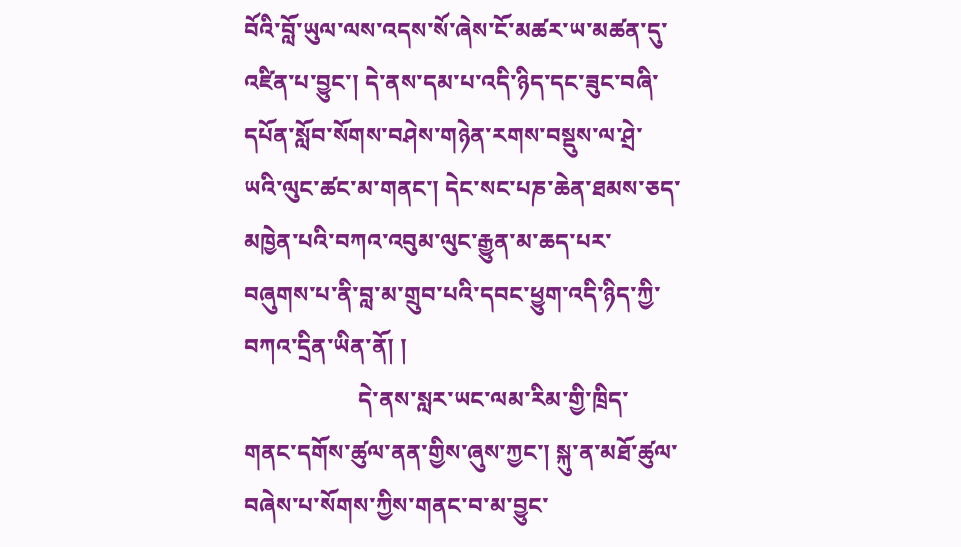བོའི་བློ་ཡུལ་ལས་འདས་སོ་ཞེས་ངོ་མཚར་ཡ་མཚན་དུ་འཛིན་པ་བྱུང་། དེ་ནས་དམ་པ་འདི་ཉིད་དང་ཟུང་བཞི་དཔོན་སློབ་སོགས་བཤེས་གཉེན་རགས་བསྡུས་ལ་ཤྲེ་ཡའི་ལུང་ཚང་མ་གནང་། དེང་སང་པཎ་ཆེན་ཐམས་ཅད་མཁྱེན་པའི་བཀའ་འབུམ་ལུང་རྒྱུན་མ་ཆད་པར་བཞུགས་པ་ནི་བླ་མ་གྲུབ་པའི་དབང་ཕྱུག་འདི་ཉིད་ཀྱི་བཀའ་དྲིན་ཡིན་ནོ། །
                    དེ་ནས་སླར་ཡང་ལམ་རིམ་གྱི་ཁྲིད་གནང་དགོས་ཚུལ་ནན་གྱིས་ཞུས་ཀྱང་། སྐུ་ན་མཐོ་ཚུལ་བཞེས་པ་སོགས་ཀྱིས་གནང་བ་མ་བྱུང་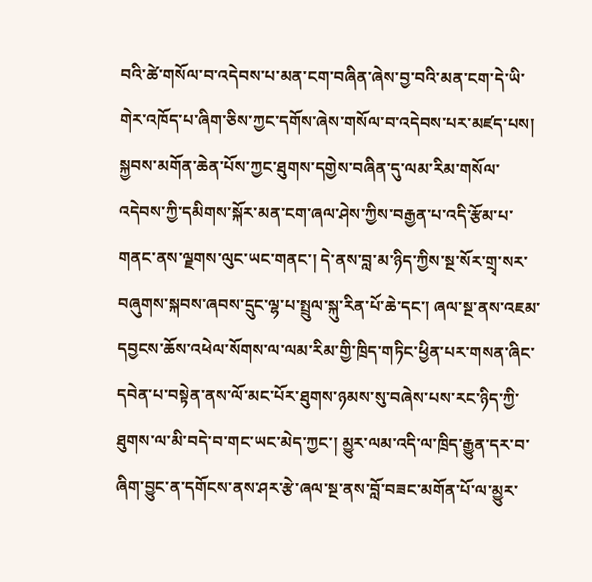བའི་ཚེ་གསོལ་བ་འདེབས་པ་མན་ངག་བཞིན་ཞེས་བྱ་བའི་མན་ངག་དེ་ཡི་གེར་འཁོད་པ་ཞིག་ཅིས་ཀྱང་དགོས་ཞེས་གསོལ་བ་འདེབས་པར་མཛད་པས། སྐྱབས་མགོན་ཆེན་པོས་ཀྱང་ཐུགས་དགྱེས་བཞིན་དུ་ལམ་རིམ་གསོལ་འདེབས་ཀྱི་དམིགས་སྐོར་མན་ངག་ཞལ་ཤེས་ཀྱིས་བརྒྱན་པ་འདི་རྩོམ་པ་གནང་ནས་ལྗགས་ལུང་ཡང་གནང་། དེ་ནས་བླ་མ་ཉིད་ཀྱིས་སྔ་སོར་གྲྭ་སར་བཞུགས་སྐབས་ཞབས་དྲུང་ལྷ་པ་སྤྲུལ་སྐུ་རིན་པོ་ཆེ་དང་། ཞལ་སྔ་ནས་འཇམ་དབྱངས་ཆོས་འཕེལ་སོགས་ལ་ལམ་རིམ་གྱི་ཁྲིད་གཏིང་ཕྱིན་པར་གསན་ཞིང་དབེན་པ་བསྟེན་ནས་ལོ་མང་པོར་ཐུགས་ཉམས་སུ་བཞེས་པས་རང་ཉིད་ཀྱི་ཐུགས་ལ་མི་བདེ་བ་གང་ཡང་མེད་ཀྱང་། མྱུར་ལམ་འདི་ལ་ཁྲིད་རྒྱུན་དར་བ་ཞིག་བྱུང་ན་དགོངས་ནས་ཤར་རྩེ་ཞལ་སྔ་ནས་བློ་བཟང་མགོན་པོ་ལ་མྱུར་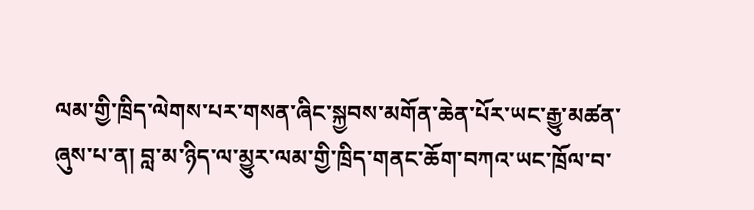ལམ་གྱི་ཁྲིད་ལེགས་པར་གསན་ཞིང་སྐྱབས་མགོན་ཆེན་པོར་ཡང་རྒྱུ་མཚན་ཞུས་པ་ན། བླ་མ་ཉིད་ལ་མྱུར་ལམ་གྱི་ཁྲིད་གནང་ཆོག་བཀའ་ཡང་ཁྲོལ་བ་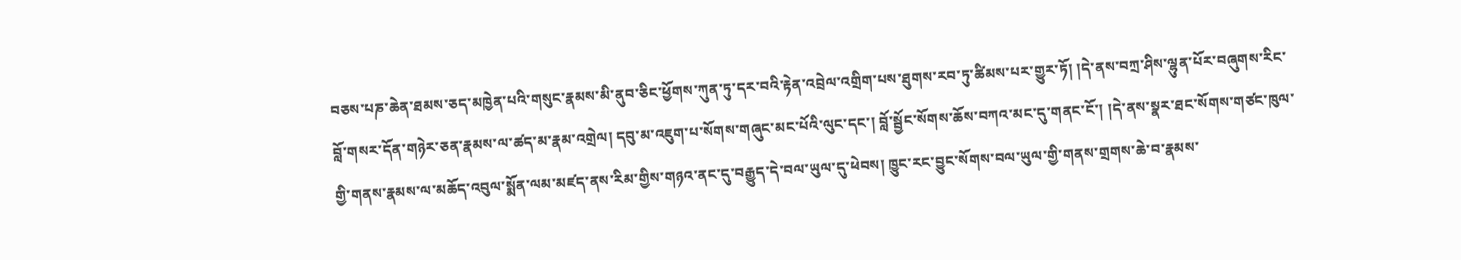བཅས་པཎ་ཆེན་ཐམས་ཅད་མཁྱེན་པའི་གསུང་རྣམས་མི་ནུབ་ཅིང་ཕྱོགས་ཀུན་ཏུ་དར་བའི་རྟེན་འབྲེལ་འགྲིག་པས་ཐུགས་རབ་ཏུ་ཚིམས་པར་གྱུར་ཏོ། །དེ་ནས་བཀྲ་ཤིས་ལྷུན་པོར་བཞུགས་རིང་བློ་གསར་དོན་གཉེར་ཅན་རྣམས་ལ་ཚད་མ་རྣམ་འགྲེལ། དབུ་མ་འཇུག་པ་སོགས་གཞུང་མང་པོའི་ལུང་དང་། བློ་སྦྱོང་སོགས་ཆོས་བཀའ་མང་དུ་གནང་ངོ་། །དེ་ནས་སྣར་ཐང་སོགས་གཙང་ཁུལ་གྱི་གནས་རྣམས་ལ་མཆོད་འབུལ་སྨོན་ལམ་མཛད་ནས་རིམ་གྱིས་གཉའ་ནང་དུ་བརྒྱུད་དེ་བལ་ཡུལ་དུ་ཕེབས། ཁྱུང་རང་བྱུང་སོགས་བལ་ཡུལ་གྱི་གནས་གྲགས་ཆེ་བ་རྣམས་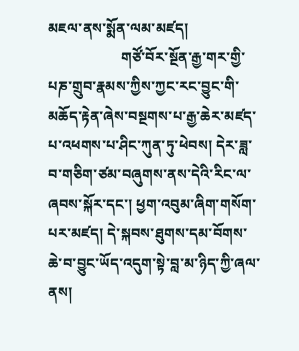མཇལ་ནས་སྨོན་ལམ་མཛད།
                    གཙོ་བོར་སྔོན་རྒྱ་གར་གྱི་པཎ་གྲུབ་རྣམས་ཀྱིས་ཀྱང་རང་བྱུང་གི་མཆོད་རྟེན་ཞེས་བསྔགས་པ་རྒྱ་ཆེར་མཛད་པ་འཕགས་པ་ཤིང་ཀུན་ཏུ་ཕེབས། དེར་ཟླ་བ་གཅིག་ཙམ་བཞུགས་ནས་དེའི་རིང་ལ་ཞབས་སྐོར་དང་། ཕྱག་འབུམ་ཞིག་གསོག་པར་མཛད། དེ་སྐབས་ཐུགས་དམ་བོགས་ཆེ་བ་བྱུང་ཡོད་འདུག་སྟེ་བླ་མ་ཉིད་ཀྱི་ཞལ་ནས།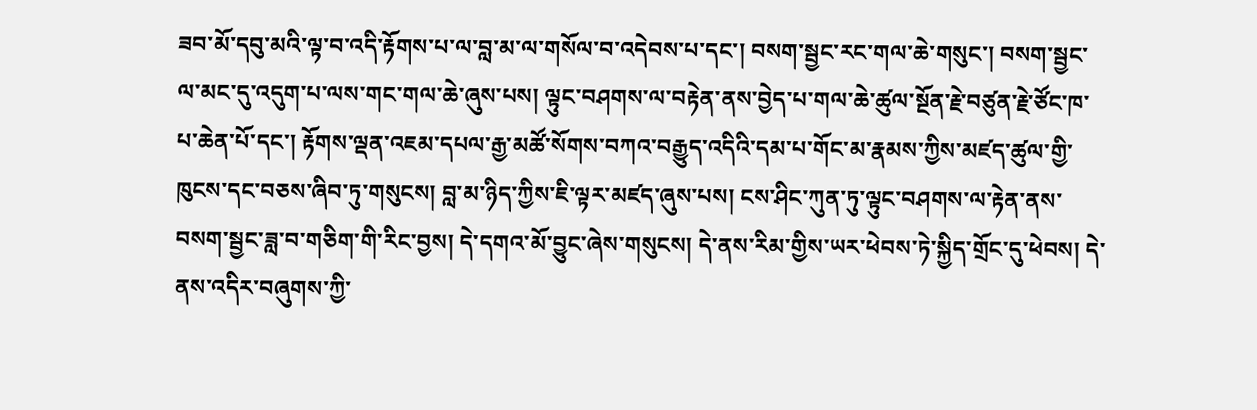ཟབ་མོ་དབུ་མའི་ལྟ་བ་འདི་རྟོགས་པ་ལ་བླ་མ་ལ་གསོལ་བ་འདེབས་པ་དང་། བསག་སྦྱང་རང་གལ་ཆེ་གསུང་། བསག་སྦྱང་ལ་མང་དུ་འདུག་པ་ལས་གང་གལ་ཆེ་ཞུས་པས། ལྟུང་བཤགས་ལ་བརྟེན་ནས་བྱེད་པ་གལ་ཆེ་ཚུལ་སྔོན་རྗེ་བཙུན་རྗེ་ཙོང་ཁ་པ་ཆེན་པོ་དང་། རྟོགས་ལྡན་འཇམ་དཔལ་རྒྱ་མཚོ་སོགས་བཀའ་བརྒྱུད་འདིའི་དམ་པ་གོང་མ་རྣམས་ཀྱིས་མཛད་ཚུལ་གྱི་ཁུངས་དང་བཅས་ཞིབ་ཏུ་གསུངས། བླ་མ་ཉིད་ཀྱིས་ཇི་ལྟར་མཛད་ཞུས་པས། ངས་ཤིང་ཀུན་ཏུ་ལྟུང་བཤགས་ལ་རྟེན་ནས་བསག་སྦྱང་ཟླ་བ་གཅིག་གི་རིང་བྱས། དེ་དགའ་མོ་བྱུང་ཞེས་གསུངས། དེ་ནས་རིམ་གྱིས་ཡར་ཕེབས་ཏེ་སྐྱིད་གྲོང་དུ་ཕེབས། དེ་ནས་འདིར་བཞུགས་ཀྱི་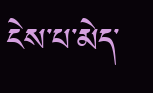ངེས་པ་མེད་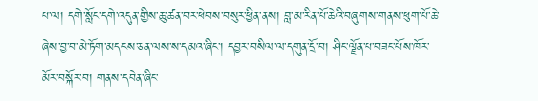པ་ལ། དགེ་སློང་དགེ་འདུན་གྱིས་ཆུ་ཚན་བར་ཕེབས་བསུར་ཕྱིན་ནས། བླ་མ་རིན་པོ་ཆེའི་བཞུགས་གནས་ཕུག་པོ་ཆེ་ཞེས་བྱ་བ་མེ་ཏོག་མདངས་ཅན་ལས་ས་དམའ་ཞིང་། དབྱར་བསིལ་ལ་དགུན་དྲོ་བ། ཤིང་ལྗོན་པ་བཟང་པོས་ཁོར་མོར་བསྐོར་བ། གནས་དབེན་ཞིང་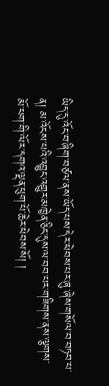ཡིད་དུ་འོང་བ་ཞིག་བཙལ་ནས་ཡོད་པས་དེར་ཕེབས་པར་ཞུ་ཞེས་གསོལ་བ་བཏབ་པ་ན། མ་འོངས་པའི་འབྱུང་འགྱུར་མཁྱེན་ཅིང་དུས་ལ་བབ་པར་གཟིགས་ནས་ལྕགས་མོ་ཕག་གི་ལོར་དགའ་ལྡན་ཕུག་པོ་ཆེར་ཕེབས་སོ། །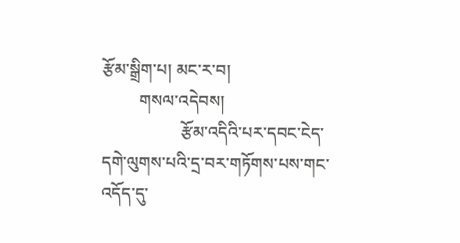རྩོམ་སྒྲིག་པ། མང་ར་བ།
         གསལ་འདེབས།
                   རྩོམ་འདིའི་པར་དབང་ངེད་དགེ་ལུགས་པའི་དྲ་བར་གཏོགས་པས་གང་འདོད་དུ་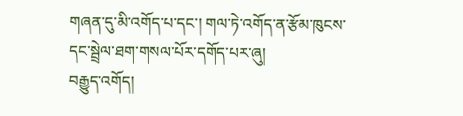གཞན་དུ་མི་འགོད་པ་དང་། གལ་ཏེ་འགོད་ན་རྩོམ་ཁུངས་དང་སྦྲེལ་ཐག་གསལ་པོར་དགོད་པར་ཞུ།
བརྒྱུད་འགོད།